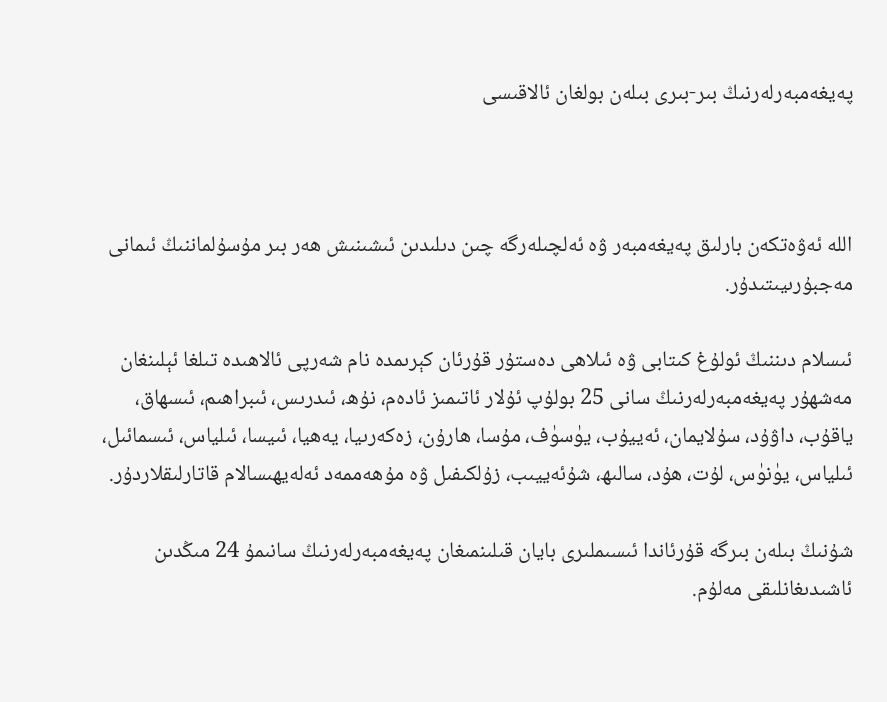پەيغەمبەرلەرنىڭ بىر-بىرى بىلەن بولغان ئالاقىسى



اللە ئەۋەتكەن بارلىق پەيغەمبەر ۋە ئەلچىلەرگە چىن دىلىدىن ئىشىنىش ھەر بىر مۇسۇلماننىڭ ئىمانى مەجبۇرىيىتىدۇر.

ئىسلام دىننىڭ ئولۇغ كىتابى ۋە ئىلاھى دەستۇر قۇرئان كېرىمدە نام شەرپى ئالاھىدە تىلغا ئېلىنغان مەشھۇر پەيغەمبەرلەرنىڭ سانى 25 بولۇپ ئۇلار ئاتىمىز ئادەم، نۇھ، ئىدرىس، ئىبراھىم، ئىسھاق، ياقۇب، داۋۇد، سۇلايمان، ئەييۇب، يۈسۈف، مۇسا، ھارۇن، زەكەرىيا، يەھيا، ئىيسا، ئىلياس، ئىسمائىل، ئىلياس، يۈنۈس، لۇت، ھۇد، سالىھ، شۇئەييىب، زۇلكىفىل ۋە مۇھەممەد ئەلەيھىسالام قاتارلىقلاردۇر.

شۇنىڭ بىلەن بىرگە قۇرئاندا ئىسىملىرى بايان قىلىنمىغان پەيغەمبەرلەرنىڭ سانىمۇ 24 مىڭدىن ئاشىدىغانلىقى مەلۇم.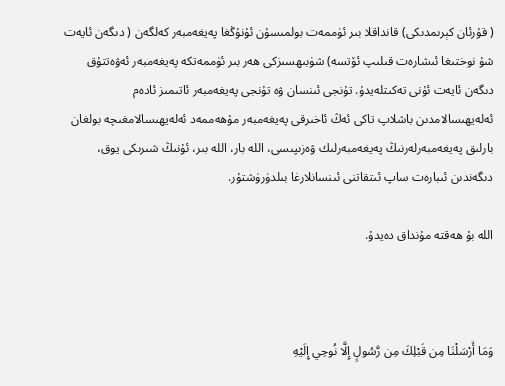( قۇرئان كېرىمدىكى) قانداقلا بىر ئۈممەت بولمىسۇن ئۇنۇڭغا پەيغەمبەر كەلگەن ( دىگەن ئايەت شۇ نوختىغا ئىشارەت قىلىپ ئۆتسە) شۈبىھسىزكى ھەر بىر ئۈممەتكە پەيغەمبەر ئەۋەتتۇق دىگەن ئايەت ئۇنى تەكىتلەيدۇ. تۇنجى ئىنسان ۋە تۇنجى پەيغەمبەر ئاتىمىز ئادەم ئەلەيھىسالامدىن باشلاپ تاكى ئەڭ ئاخىرقى پەيغەمبەر مۇھەممەد ئەلەيھىسالامغىچە بولغان بارلىق پەيغەمبەرلەرنىڭ پەيغەمبەرلىك ۋەزىپىسى، اللە بار، اللە بىر، ئۇنىڭ شىرىكى يوق، دىگەندىن ئىبارەت ساپ ئىتقاتنى ئىنسانلارغا بىلدۈرۈشتۇر.

اللە بۇ ھەقتە مۇنداق دەيدۇ.



وَمَا أَرْسَلْنَا مِن قَبْلِكَ مِن رَّسُولٍ إِلَّا نُوحِي إِلَيْهِ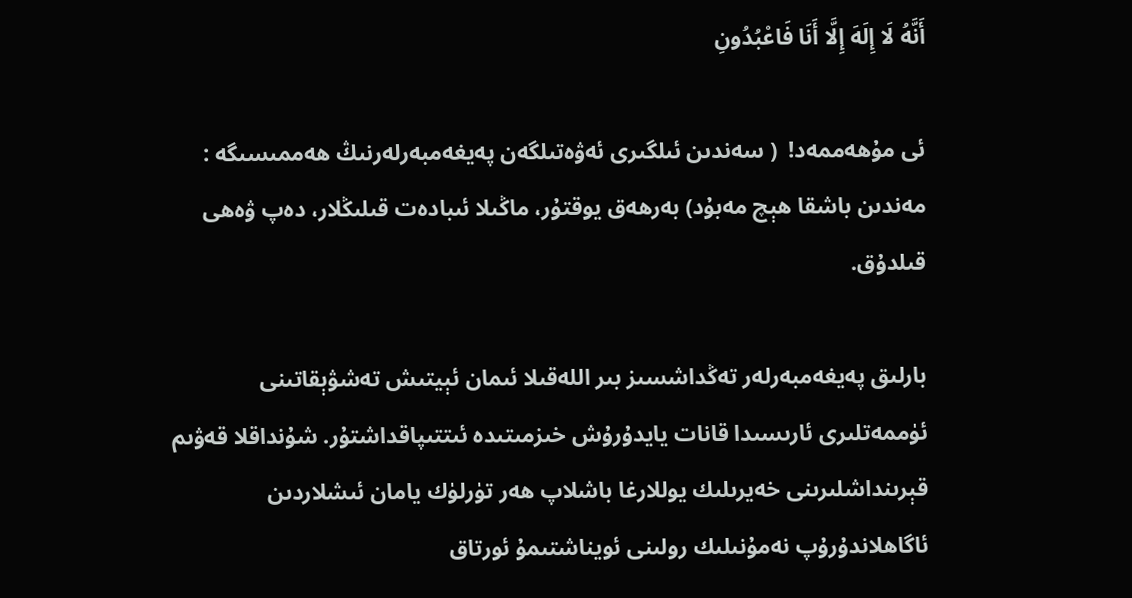أَنَّهُ لَا إِلَهَ إِلَّا أَنَا فَاعْبُدُونِ

ئى مۇھەممەد!  ( سەندىن ئىلگىرى ئەۋەتىلگەن پەيغەمبەرلەرنىڭ ھەممىسىگە : مەندىن باشقا ھېچ مەبۇد) بەرھەق يوقتۇر، ماڭىلا ئىبادەت قىلىڭلار، دەپ ۋەھى قىلدۇق.

بارلىق پەيغەمبەرلەر تەڭداشسىز بىر اللەقىلا ئىمان ئېيتىش تەشۋېقاتىنى ئۈممەتلىرى ئارىسىدا قانات يايدۇرۇش خىزمىتىدە ئىتتىپاقداشتۇر. شۇنداقلا قەۋىم قېرىنداشلىرىنى خەيرىلىك يوللارغا باشلاپ ھەر تۈرلۈك يامان ئىشلاردىن ئاگاھلاندۇرۇپ نەمۇنىلىك رولىنى ئويناشتىمۇ ئورتاق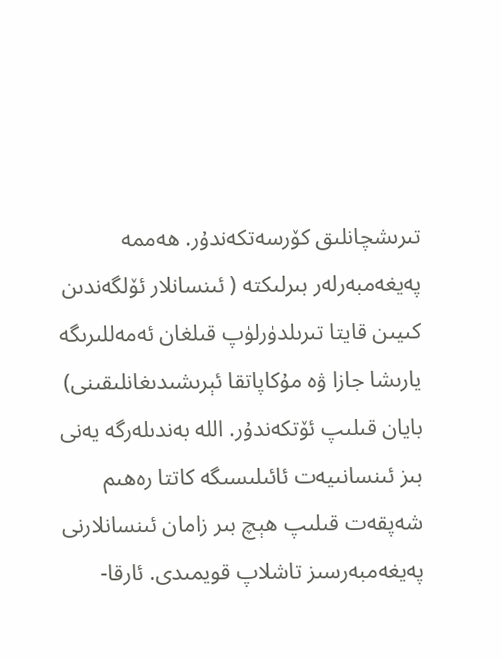تىرىشچانلىق كۆرسەتكەندۇر. ھەممە پەيغەمبەرلەر بىرلىكتە ( ئىنسانلار ئۆلگەندىن كىيىن قايتا تىرىلدۈرلۈپ قىلغان ئەمەللىرىگە يارىشا جازا ۋە مۇكاپاتقا ئېرىشىدىغانلىقىنى) بايان قىلىپ ئۆتكەندۇر. اللە بەندىلەرگە يەنى بىز ئىنسانىيەت ئائىلىسىگە كاتتا رەھىم شەپقەت قىلىپ ھېچ بىر زامان ئىنسانلارنى پەيغەمبەرسىز تاشلاپ قويمىدى. ئارقا-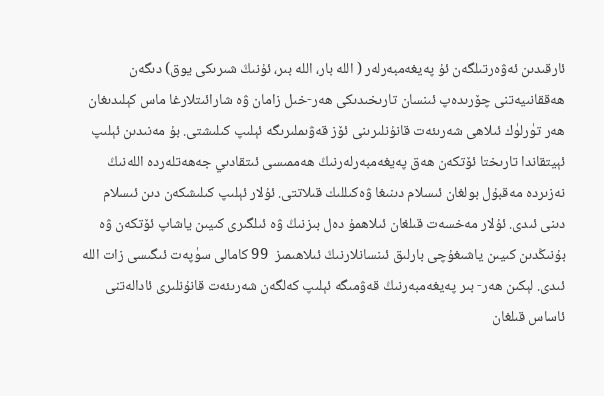ئارقىدىن ئەۋەرتىلگەن ئۇ پەيغەمبەرلەر ( اللە بار، اللە بىر، ئۇنىڭ شىرىكى يوق) دىگەن ھەققانىيەتنى چۆرىدەپ ئىنسان تارىخىدىكى ھەر-خىل زامان ۋە شارائىتلارغا ماس كېلىدىغان ھەر تۈرلۈك ئىلاھى شەرىئەت قانۇنلىرىنى ئۆز قەۋىملىرىگە ئېلىپ كىلىشتى. بۇ مەنىدىن ئېلىپ ئېيتقاندا تارىختا ئۆتكەن ھەق پەيغەمبەرلەرنىڭ ھەممىسى ئىتقادىي جەھەتلەردە اللەنىڭ نەزىردە مەقبۇل بولغان ئىسلام دىنىغا ۋەكىللىك قىلاتتى. ئۇلار ئېلىپ كىلىشكەن دىن ئىسلام دىنى ئىدى. ئۇلار مەخسەت قىلغان ئىلاھمۇ دەل بىزنىڭ ۋە ئىلگىرى كىيىن ياشاپ ئۆتكەن ۋە بۇنىڭدىن كىيىن ياشىغۇچى بارلىق ئىنسانلارنىڭ ئىلاھىمىز  99 كامالى سۈپەت ئىگىسى زات اللە ئىدى. لېكىن ھەر- بىر پەيغەمبەرنىڭ قەۋمىگە ئېلىپ كەلگەن شەرىئەت قانۇنلىرى ئادالەتنى ئاساس قىلغان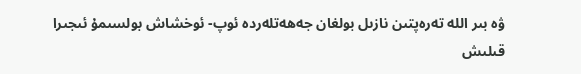ۋە بىر اللە تەرەپتىن نازىل بولغان جەھەتلەردە ئوپ- ئوخشاش بولسىمۇ ئىجىرا قىلىش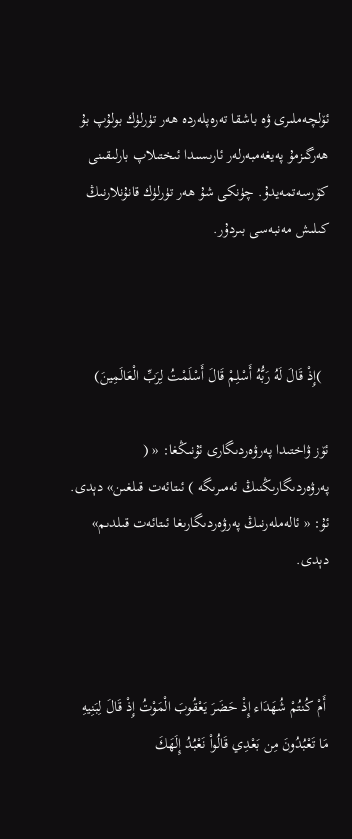ئۆلچەملىرى ۋە باشقا تەرەپلەردە ھەر تۈرلۈك بولۇپ بۇ ھەرگىزمۇ پەيغەمبەرلەر ئارىسىدا ئىختىلاپ بارلىقىنى كۆرسەتمەيدۇ. چۈنكى شۇ ھەر تۈرلۈك قانۇنلارنىڭ كىلىش مەنبەسى بىردۇر.



  )إِذْ قَالَ لَهُ رَبُّهُ أَسْلِمْ قَالَ أَسْلَمْتُ لِرَبِّ الْعَالَمِينَ)

ئۆز ۋاختىدا پەرۋەردىگارى ئۇنىڭغا: « ( پەرۋەردىگارىڭنىڭ ئەمىرىگە ) ئىتائەت قىلغىن» دېدى. ئۇ: « ئالەملەرنىڭ پەرۋەردىگارىغا ئىتائەت قىلدىم» دېدى.



 أَمْ كُنتُمْ شُهَدَاء إِذْ حَضَرَ يَعْقُوبَ الْمَوْتُ إِذْ قَالَ لِبَنِيهِ مَا تَعْبُدُونَ مِن بَعْدِي قَالُواْ نَعْبُدُ إِلَهَكَ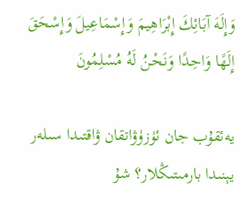وَإِلَهَ آبَائِكَ إِبْرَاهِيمَ وَإِسْمَاعِيلَ وَإِسْحَقَ إِلَهًا وَاحِدًا وَنَحْنُ لَهُ مُسْلِمُونَ

يەئقۇب جان ئۈزۈۋاتقان ۋاقتىدا سىلەر يېنىدا بارمىتىڭلار؟ شۇ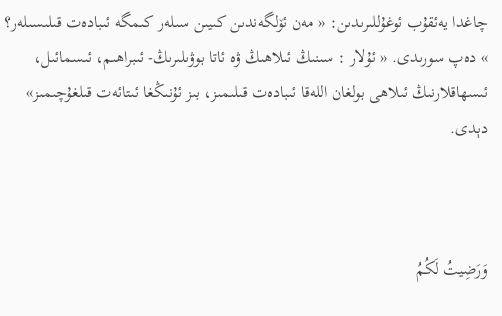چاغدا يەئقۇب ئوغۇللىرىدىن: « مەن ئۆلگەندىن كىيىن سىلەر كىمگە ئىبادەت قىلىسىلەر؟ » دەپ سورىدى. « ئۇلار : سىنىڭ ئىلاھىڭ ۋە ئاتا بوۋىلىرىڭ- ئىبراھىم، ئىسمائىل، ئىسھاقلارنىڭ ئىلاھى بولغان اللەقا ئىبادەت قىلىمىز، بىز ئۇنىڭغا ئىتائەت قىلغۇچىمىز» دېدى.



وَرَضِيتُ لَكُمُ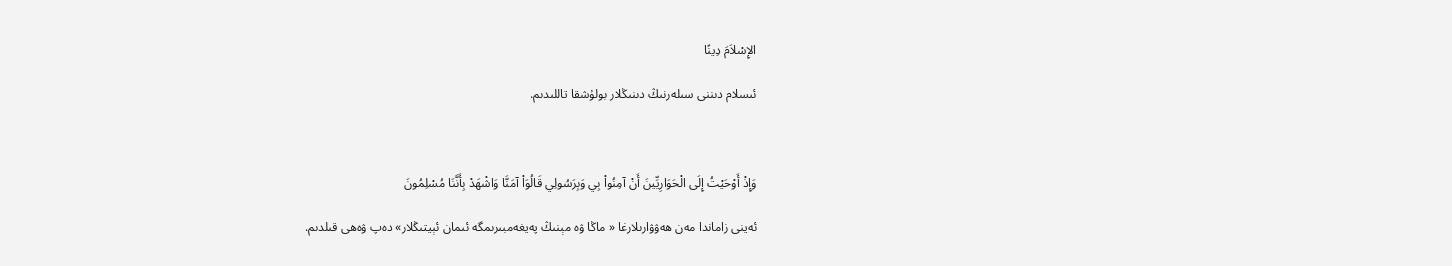الإِسْلاَمَ دِينًا

ئىسلام دىننى سىلەرنىڭ دىنىڭلار بولۇشقا تاللىدىم.



وَإِذْ أَوْحَيْتُ إِلَى الْحَوَارِيِّينَ أَنْ آمِنُواْ بِي وَبِرَسُولِي قَالُوَاْ آمَنَّا وَاشْهَدْ بِأَنَّنَا مُسْلِمُونَ

ئەينى زاماندا مەن ھەۋۋارىلارغا « ماڭا ۋە مېنىڭ پەيغەمبىرىمگە ئىمان ئېيتىڭلار» دەپ ۋەھى قىلدىم.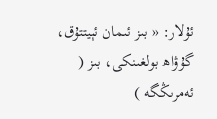ئۇلار: « بىز ئىمان ئېيتتۇق، گۇۋاھ بولغىنكى، بىز ( ئەمرىڭگە )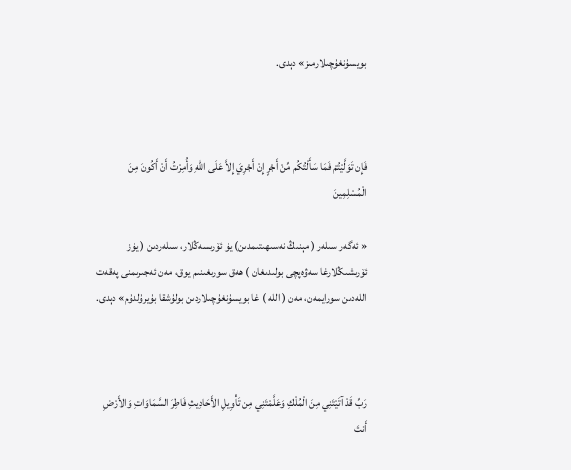بويسۇنغۇچىلارمىز» دېدى.



فَإِن تَوَلَّيْتُمْ فَمَا سَأَلْتُكُم مِّنْ أَجْرٍ إِنْ أَجْرِيَ إِلاَّ عَلَى اللّهِ وَأُمِرْتُ أَنْ أَكُونَ مِنَ الْمُسْلِمِينَ

« ئەگەر سىلەر ( مېنىڭ نەسىھىتىمدىن) يۈ ئۆرىسەڭلار، سىلەردىن ( يۈز ئۆرىشىڭلارغا سەۋەپچى بولىدىغان ) ھەق سورىغىنىم يوق، مەن ئەجىرىمنى پەقەت اللەدىن سورايمەن، مەن ( اللە ) غا بويسۇنغۇچىلاردىن بولۇشقا بۇيرۇلدۇم» دېدى.



رَبِّ قَدْ آتَيْتَنِي مِنَ الْمُلْكِ وَعَلَّمْتَنِي مِن تَأْوِيلِ الأَحَادِيثِ فَاطِرَ السَّمَاوَاتِ وَالأَرْضِ أَنتَ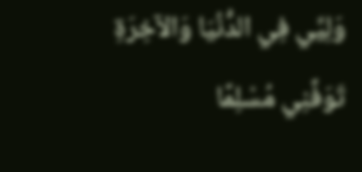وَلِيِّي فِي الدُّنُيَا وَالآخِرَةِ تَوَفَّنِي مُسْلِمًا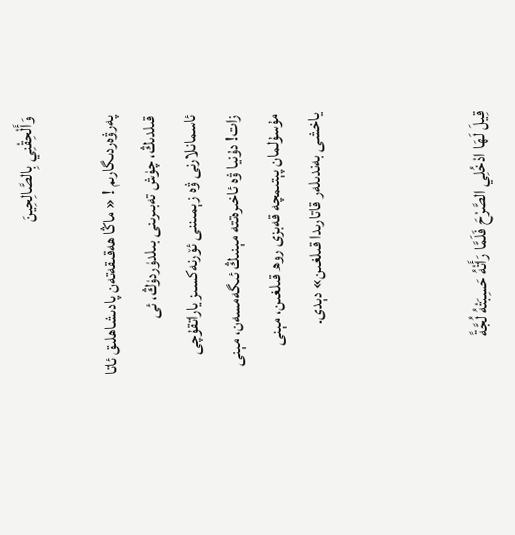وَأَلْحِقْنِي بِالصَّالِحِينَ

پەرۋەردىگارىم ! « ماڭا ھەقىقەتەن پادىشاھلىق ئاتا قىلدىڭ، چۈش تەبىرىنى بىلدۈردۈڭ، ئى ئاسمانلارنى ۋە زېمىننى ئۆرنەكسىز ياراتقۇچى زات! دۇنيا ۋە ئاخىرەتتە مېنىڭ ئىگەمسەن، مېنى مۇسۇلمان پېتىمچە قەبزى روھ قىلغىن، مېنى ياخشى بەندىلەر قاتارىدا قىلغىن» دېدى.



قِيلَ لَهَا ادْخُلِي الصَّرْحَ فَلَمَّا رَأَتْهُ حَسِبَتْهُ لُجَّةً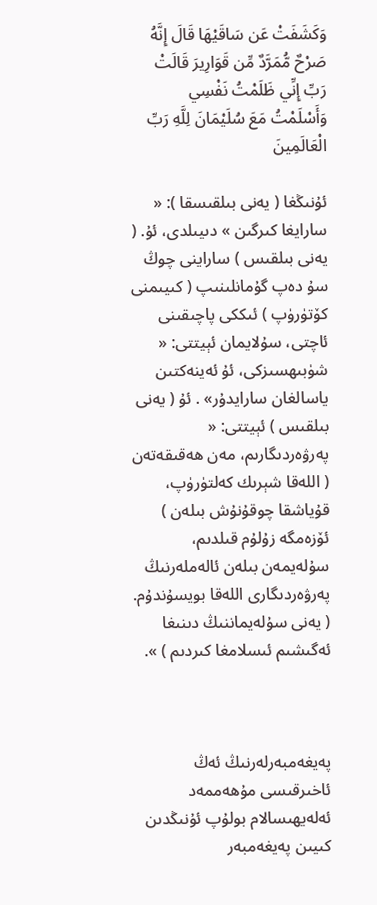وَكَشَفَتْ عَن سَاقَيْهَا قَالَ إِنَّهُ صَرْحٌ مُّمَرَّدٌ مِّن قَوَارِيرَ قَالَتْ رَبِّ إِنِّي ظَلَمْتُ نَفْسِي وَأَسْلَمْتُ مَعَ سُلَيْمَانَ لِلَّهِ رَبِّ الْعَالَمِينَ

ئۇنىڭغا ( يەنى بىلقىسقا ): « سارايغا كىرگىن » دىيىلدى، ئۇ. ( يەنى بىلقىس ) ساراينى چوڭ سۇ دەپ گۇمانلىنىپ ( كىيىمنى كۆتۈرۈپ ) ئىككى پاچىقىنى ئاچتى، سۇلايمان ئېيتتى: « شۈبىھسىزكى، ئۇ ئەينەكتىن ياسالغان سارايدۇر» . ئۇ ( يەنى بىلقىس ) ئېيتتى: « پەرۋەردىگارىم، مەن ھەقىقەتەن ( اللەقا شېرىك كەلتۈرۈپ، قۇياشقا چوقۇنۇش بىلەن ) ئۆزەمگە زۇلۇم قىلدىم، سۇلەيمەن بىلەن ئالەملەرنىڭ پەرۋەردىگارى اللەقا بويسۇندۇم. ( يەنى سۇلەيماننىڭ دىنىغا ئەگىشىم ئىسلامغا كىردىم ) ».



پەيغەمبەرلەرنىڭ ئەڭ ئاخىرقىسى مۇھەممەد ئەلەيھىسالام بولۇپ ئۇنىڭدىن كىيىن پەيغەمبەر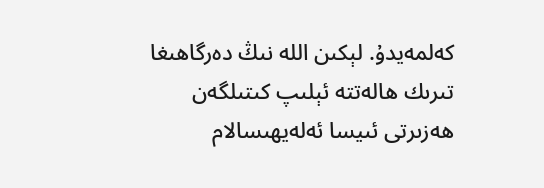كەلمەيدۇ. لېكىن اللە نىڭ دەرگاھىغا تىرىك ھالەتتە ئېلىپ كىتىلگەن ھەزىرتى ئىيسا ئەلەيھىسالام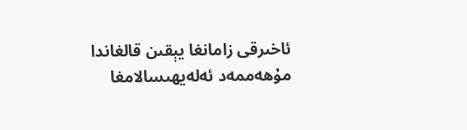ئاخىرقى زامانغا يېقىن قالغاندا مۇھەممەد ئەلەيھىسالامغا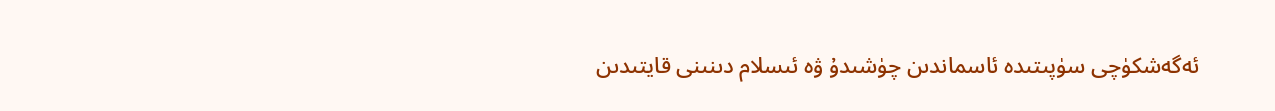ئەگەشكۈچى سۈپىتىدە ئاسماندىن چۈشىدۇ ۋە ئىسلام دىنىنى قايتىدىن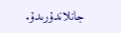جانلاندۇرىدۇ.